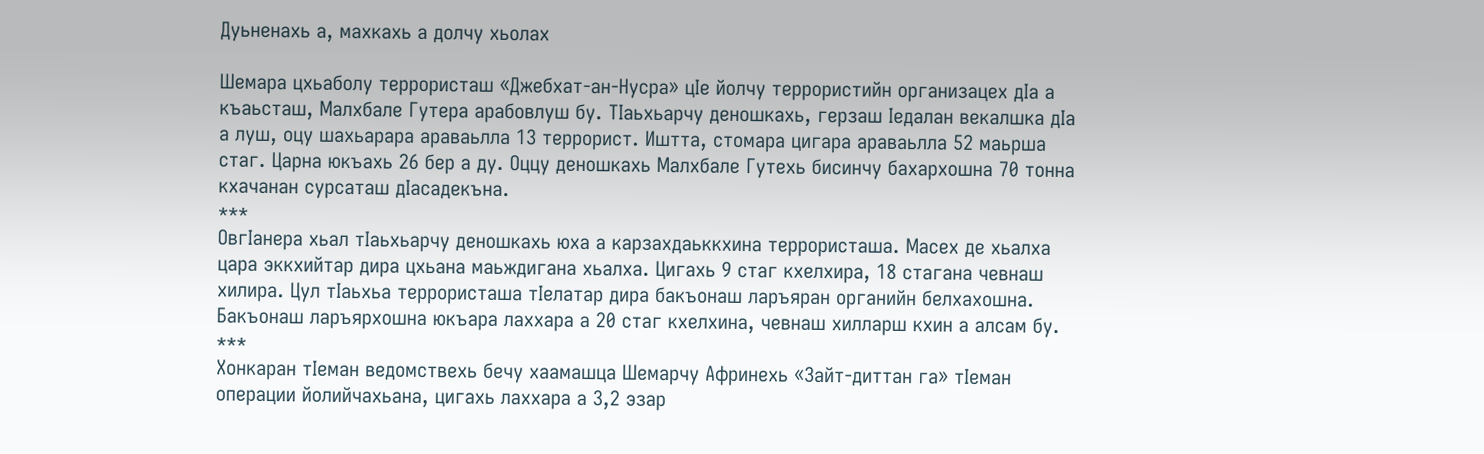Дуьненахь а, махкахь а долчу хьолах

Шемара цхьаболу террористаш «Джебхат-ан-Нусра» цIе йолчу террористийн организацех дIа а къаьсташ, Малхбале Гутера арабовлуш бу. ТIаьхьарчу деношкахь, герзаш Iедалан векалшка дIа а луш, оцу шахьарара араваьлла 13 террорист. Иштта, стомара цигара араваьлла 52 маьрша стаг. Царна юкъахь 26 бер а ду. Оццу деношкахь Малхбале Гутехь бисинчу бахархошна 70 тонна кхачанан сурсаташ дIасадекъна.
***
ОвгIанера хьал тIаьхьарчу деношкахь юха а карзахдаьккхина террористаша. Масех де хьалха цара эккхийтар дира цхьана маьждигана хьалха. Цигахь 9 стаг кхелхира, 18 стагана чевнаш хилира. Цул тIаьхьа террористаша тIелатар дира бакъонаш ларъяран органийн белхахошна. Бакъонаш ларъярхошна юкъара лаххара а 20 стаг кхелхина, чевнаш хилларш кхин а алсам бу.
***
Хонкаран тIеман ведомствехь бечу хаамашца Шемарчу Афринехь «Зайт-диттан га» тIеман операции йолийчахьана, цигахь лаххара а 3,2 эзар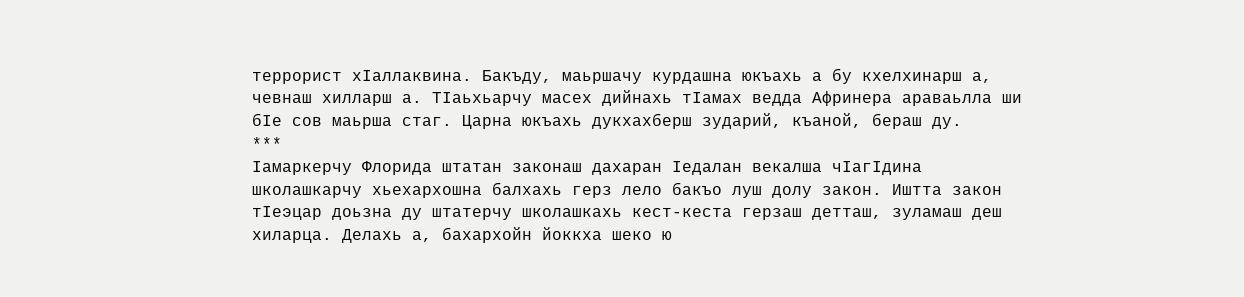террорист хIаллаквина. Бакъду, маьршачу курдашна юкъахь а бу кхелхинарш а, чевнаш хилларш а. ТIаьхьарчу масех дийнахь тIамах ведда Афринера араваьлла ши бIе сов маьрша стаг. Царна юкъахь дукхахберш зударий, къаной, бераш ду.
***
Iамаркерчу Флорида штатан законаш дахаран Iедалан векалша чIагIдина школашкарчу хьехархошна балхахь герз лело бакъо луш долу закон. Иштта закон тIеэцар доьзна ду штатерчу школашкахь кест-кеста герзаш детташ, зуламаш деш хиларца. Делахь а, бахархойн йоккха шеко ю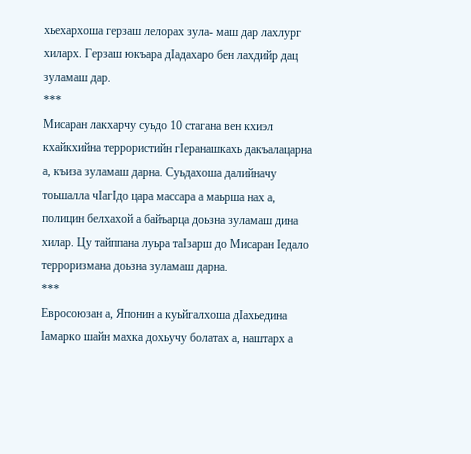хьехархоша герзаш лелорах зула- маш дар лахлург хиларх. Герзаш юкъара дIадахаро бен лахдийр дац зуламаш дар.
***
Мисаран лакхарчу суьдо 10 стагана вен кхиэл кхайкхийна террористийн гIеранашкахь дакъалацарна а, къиза зуламаш дарна. Суьдахоша далийначу тоьшалла чIагIдо цара массара а маьрша нах а, полицин белхахой а байъарца доьзна зуламаш дина хилар. Цу тайппана луьра таIзарш до Мисаран Iедало терроризмана доьзна зуламаш дарна.
***
Евросоюзан а, Японин а куьйгалхоша дIахьедина Iамарко шайн махка дохьучу болатах а, наштарх а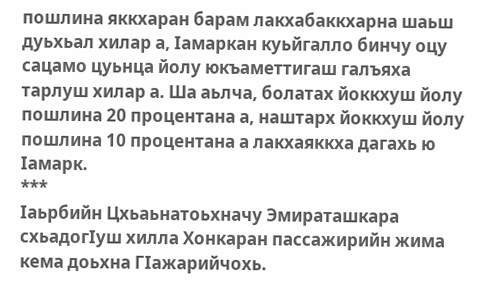пошлина яккхаран барам лакхабаккхарна шаьш дуьхьал хилар а, Iамаркан куьйгалло бинчу оцу сацамо цуьнца йолу юкъаметтигаш галъяха тарлуш хилар а. Ша аьлча, болатах йоккхуш йолу пошлина 20 процентана а, наштарх йоккхуш йолу пошлина 10 процентана а лакхаяккха дагахь ю Iамарк.
***
Iаьрбийн Цхьаьнатоьхначу Эмираташкара схьадогIуш хилла Хонкаран пассажирийн жима кема доьхна ГIажарийчохь.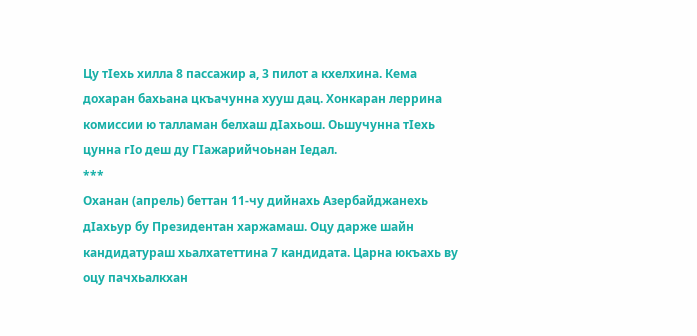Цу тIехь хилла 8 пассажир а, 3 пилот а кхелхина. Кема дохаран бахьана цкъачунна хууш дац. Хонкаран леррина комиссии ю талламан белхаш дIахьош. Оьшучунна тIехь цунна гIо деш ду ГIажарийчоьнан Iедал.
***
Оханан (апрель) беттан 11-чу дийнахь Азербайджанехь дIахьур бу Президентан харжамаш. Оцу дарже шайн кандидатураш хьалхатеттина 7 кандидата. Царна юкъахь ву оцу пачхьалкхан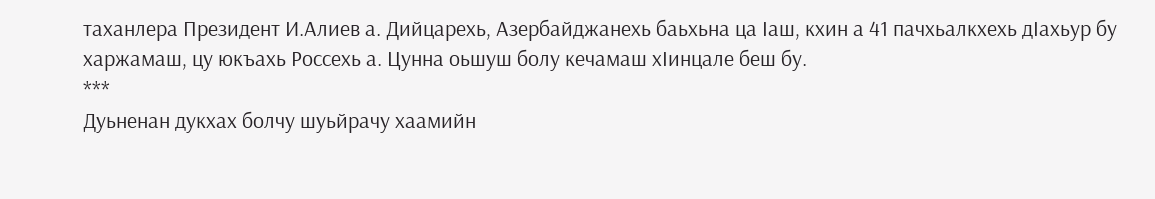таханлера Президент И.Алиев а. Дийцарехь, Азербайджанехь баьхьна ца Iаш, кхин а 41 пачхьалкхехь дIахьур бу харжамаш, цу юкъахь Россехь а. Цунна оьшуш болу кечамаш хIинцале беш бу.
***
Дуьненан дукхах болчу шуьйрачу хаамийн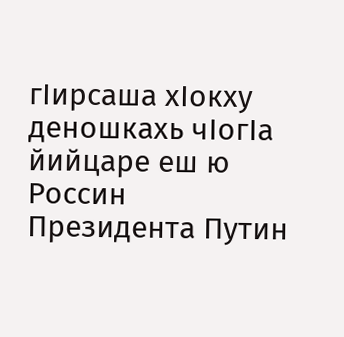гIирсаша хIокху деношкахь чIогIа йийцаре еш ю Россин Президента Путин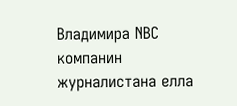Владимира NВС компанин журналистана елла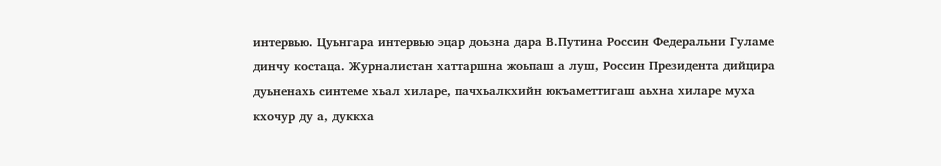интервью. Цуьнгара интервью эцар доьзна дара В.Путина Россин Федеральни Гуламе динчу костаца. Журналистан хаттаршна жоьпаш а луш, Россин Президента дийцира дуьненахь синтеме хьал хиларе, пачхьалкхийн юкъаметтигаш аьхна хиларе муха кхочур ду а, дуккха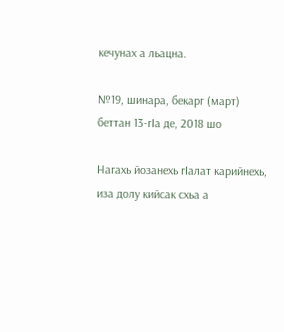кечунах а льацна.

№19, шинара, бекарг (март) беттан 13-гIа де, 2018 шо

Нагахь йозанехь гIалат карийнехь, иза долу кийсак схьа а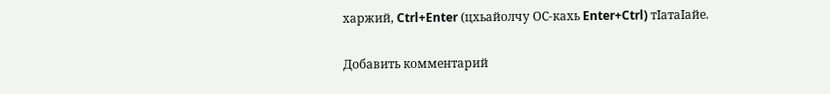харжий, Ctrl+Enter (цхьайолчу ОС-кахь Enter+Ctrl) тIатаIайе.

Добавить комментарий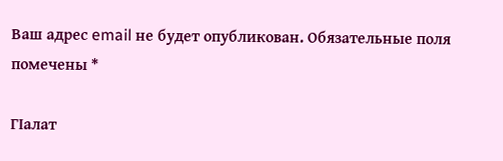Ваш адрес email не будет опубликован. Обязательные поля помечены *

ГIалат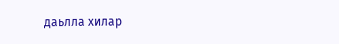даьлла хилар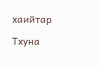хаийтар

Тхуна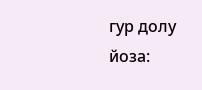гур долу йоза: